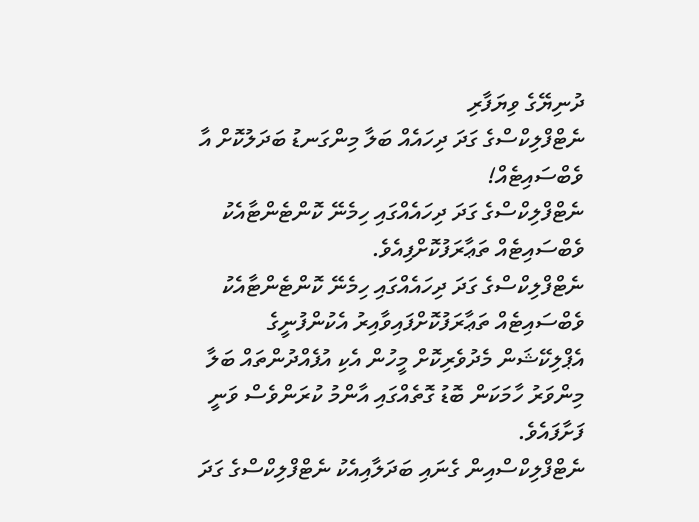ދުނިޔޭގެ ވިޔަފާރި
ނެޓްފްލިކްސްގެ ގަދަ ދިހައެއް ބަލާ މިންގަނޑު ބަދަލުކޮށް އާ ވެބްސައިޓެއް!
ނެޓްފްލިކްސްގެ ގަދަ ދިހައެއްގައި ހިމެނޭ ކޮންޓެންޓާއެކު ވެބްސައިޓެއް ތަޢާރަފުކޮށްފިއެވެ.
ނެޓްފްލިކްސްގެ ގަދަ ދިހައެއްގައި ހިމެނޭ ކޮންޓެންޓާއެކު ވެބްސައިޓެއް ތަޢާރަފުކޮށްފައިވާއިރު އެކުންފުނީގެ އެޕްލިކޭޝަން މެދުވެރިކޮށް މީހުން އެކި އުފެއްދުންތައް ބަލާ މިންވަރު ހާމަކަން ބޮޑު ގޮތެއްގައި އާންމު ކުރަންވެސް ވަނީ ފަށާފައެވެ.
ނެޓްފްލިކްސްއިން ގެނައި ބަދަލާއިއެކު ނެޓްފްލިކްސްގެ ގަދަ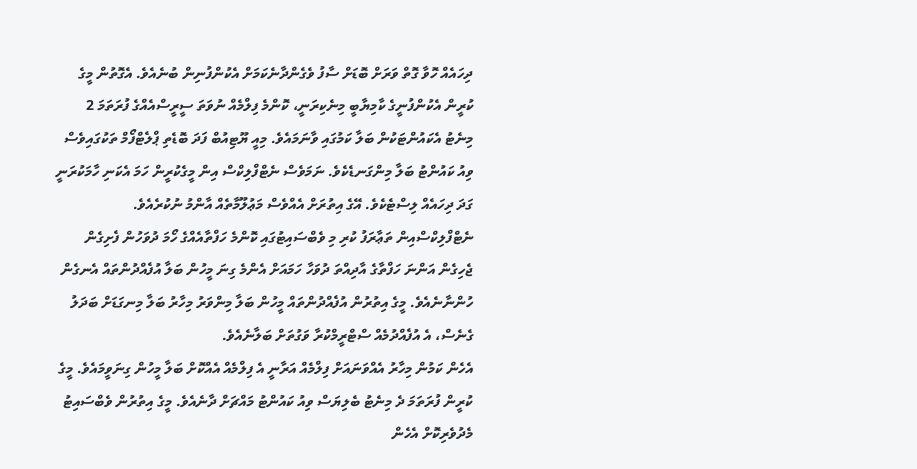ދިހައެއް ހޮވާ ގޮތް ވަރަށް ބޮޑަށް ސާފު ވެގެންދާނެކަމަށް އެކުންފުނިން ބުނެއެވެ. އެގޮތުން މީގެ ކުރީން އެކުންފުނީގެ ކާމިޔާބީ މިނެކިރަނީ، ކޮންމެ ފިލްމެއް ނުވަތަ ސީރީސްއެއްގެ ފުރަތަމަ 2 މިނެޓު އެކައުންޓަކުން ބަލާ ކަމުގައި ވާނަމައެވެ. މިއީ ޔޫޓިއުބް ފަދަ ބޮޑެތި ޕްލެޓްފޯމް ތަކުގައިވެސް ވިއު ކައުންޓު ބަލާ މިންގަނޑެކެވެ. ނަމަވެސް ނެޓްފްލިކްސް އިން މީގެކުރީން ހަމަ އެކަނި ހާމަކުރަނީ ގަދަ ދިހައެއް ލިސްޓެކެވެ. އޭގެ އިތުރަށް އެއްވެސް މަޢުލޫމާތެއް އާންމު ނުކުރެއެވެ.
ނެޓްފްލިކްސްއިން ތަޢާރަފު ކުރި މި ވެބްސައިޓުގައި ކޮންމެ ހަފްތާއެއްގެ ހޯމަ ދުވަހުން ފެށިގެން ޖެހިގެން އަންނަ ހަފްތާގެ އާދިއްތަ ދުވަހާ ހަމައަށް އެންމެ ގިނަ މީހުން ބަލާ އުފެއްދުންތައް އެނގެން ހުންނާނެއެވެ. މީގެ އިތުރުން އުފެއްދުންތައް މީހުން ބަލާ މިންވަރު މިހާރު ބަލާ މިނގަޑަށް ބަދަލު ގެނެސް، އެ އުފެއްދުމެއް ސްޓްރީމްކުރާ ވަގުތަށް ބަލާނެއެވެ.
އެހެން ކަމުން މިހާރު އެއްވަނައަށް ފިލްމެއް އަރާނީ އެ ފިލްމެއް އެއްކޮށް ބަލާ މީހުން ގިނަވީމައެވެ. މީގެ ކުރީން ފުރަތަމަ ދެ މިނެޓު ބެލިޔަސް ވިއު ކައުންޓު މައްޗަށް ދާނެއެވެ. މީގެ އިތުރުން ވެބްސައިޓު މެދުވެރިކޮށް އެހެން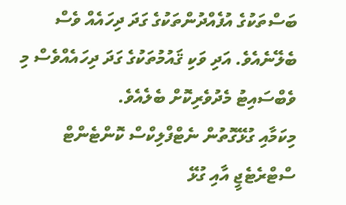ބަސްތަކުގެ އުފެއްދުންތަކުގެ ގަދަ ދިހައެއް ވެސް ބެލޭނެއެވެ. އަދި ވަކި ޤައުމުތަކުގެ ގަދަ ދިހައެއްވެސް މި ވެބްސައިޓު މެދުވެރިކޮށް ބެލެއެވެ.
މިކަމާއި ގުޅޭގޮތުން ނެޓްފްލިކްސް ކޮންޓެންޓް ސްޓްރެޓެޖީ އާއި ގުޅޭ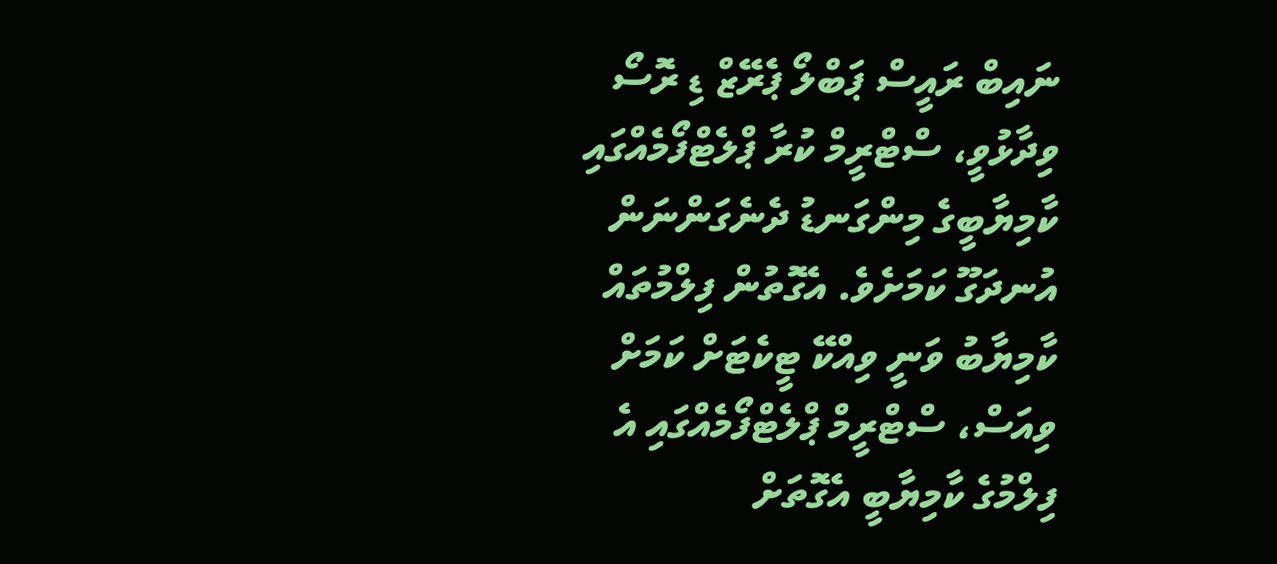ނައިބް ރައީސް ޕަބްލޯ ޕެރޭޒް ޑި ރޮސޯ ވިދާޅުވީ، ސްޓްރީމް ކުރާ ޕްލެޓްފޯމެއްގައި ކާމިޔާބީގެ މިންގަނޑު ދެނެގަންނަން އުނދަގޫ ކަމަށެވެ. އެގޮތުން ފިލްމުތައް ކާމިޔާބު ވަނީ ވިއްކޭ ޓީކެޓަށް ކަމަށް ވިއަސް، ސްޓްރީމް ޕްލެޓްފޯމެއްގައި އެ ފިލްމުގެ ކާމިޔާބީ އެގޮތަށް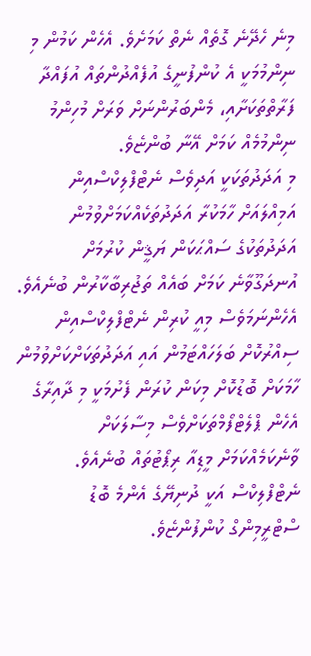މިނެ ހެދޭނެ ގޮތެއް ނެތް ކަމަށެވެ. އެހެން ކަމުން މި ނިންމުމަކީ އެ ކުންފުނީގެ އުފެއްދުންތައް އުފައްދާ ފަރާތްތަކަށާއި، މެންބަރުންނަށް ވަރަށް މުހިންމު ނިންމުމެއް ކަމަށް އޭނާ ބުންޏެވެ.
މި އަދަދުތަކަކީ އަދިވެސް ނެޓްފްލިކްސްއިން އަމިއްލައަށް ހާމަކުރާ އަދަދުތަކެއްކަމަށްވުމުން އަދަދުތަކުގެ ސައްޙަކަން ޔަޤީން ކުރުމަށް އުނދަގޫވާނެ ކަމަށް ބައެއް ތަޖުރިބާކާރުން ބުނެއެވެ. އެހެންނަމަވެސް މިއީ ކުރިން ނެޓްފްލިކްސްއިން ސިއްރުކޮށް ބަލަހައްޓަމުން އައި އަދަދުތަކަށްކަށްވުމުން ހާމަކަށް ބޮޑުކޮށް މިކަން ކުރަން ފެށުމަކީ މި ދާއިރާގެ އެހެން ޕްލެޓްފޯމްތަކަށްވެސް މިސާލަކަށް ވާނެކަމެއްކަމަށް މީޑިއާ ރިޕޯޓުތައް ބުނެއެވެ.
ނެޓްފްލިކްސް އަކީ ދުނިޔޭގެ އެންމެ ބޮޑު ސްޓްރީމިންގް ކުންފުންޏެވެ.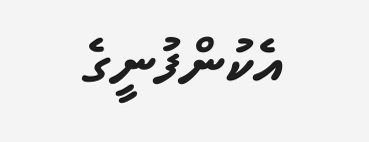އެކުންފުނީގެ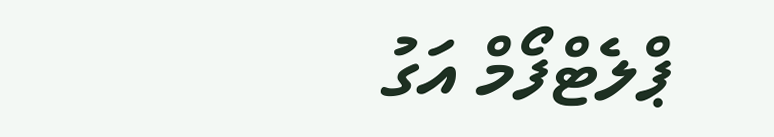ޕްލެޓްފޯމް އަގު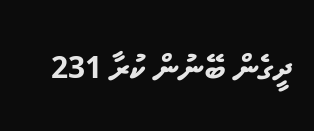ދީގެން ބޭނުން ކުރާ 231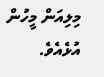މިލިއަން މީހުން އުޅެއެވެ.